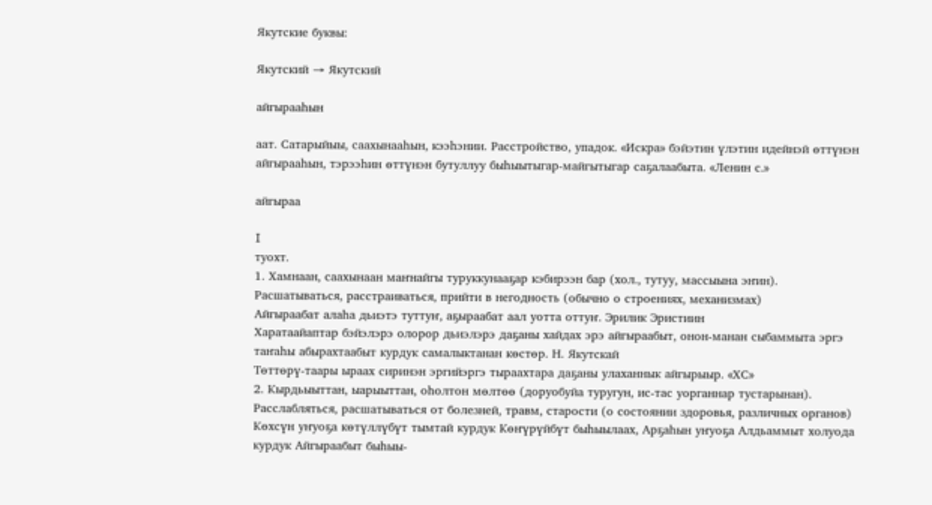Якутские буквы:

Якутский → Якутский

айгырааһын

аат. Сатарыйыы, саахынааһын, кээһэнии. Расстройство, упадок. «Искра» бэйэтин үлэтин идейнэй өттүнэн айгырааһын, тэрээһин өттүнэн бутуллуу быһыытыгар-майгытыгар саҕалаабыта. «Ленин с.»

айгыраа

I
туохт.
1. Хамнаан, саахынаан маҥнайгы туруккунааҕар кэбирээн бар (хол., тутуу, массыына эҥин). Расшатываться, расстраиваться, прийти в негодность (обычно о строениях, механизмах)
Айгыраабат алаһа дьиэтэ туттуҥ, аҕыраабат аал уотта оттуҥ. Эрилик Эристиин
Харатаайаптар бэйэлэрэ олорор дьиэлэрэ даҕаны хайдах эрэ айгыраабыт, онон-манан сыбаммыта эргэ таҥаһы абырахтаабыт курдук самалыктанан көстөр. Н. Якутскай
Төттөрү-таары ыраах сиринэн эргийэргэ тыраахтара даҕаны улаханнык айгырыыр. «ХС»
2. Кырдьыыттан, ыарыыттан, оһолтон мөлтөө (доруобуйа туругун, ис-тас уорганнар тустарынан). Расслабляться, расшатываться от болезней, травм, старости (о состоянии здоровья, различных органов)
Көхсүн уҥуоҕа көтүллүбүт тымтай курдук Көҥүрүйбүт быһыылаах, Арҕаһын уҥуоҕа Алдьаммыт холуода курдук Айгыраабыт быһыы-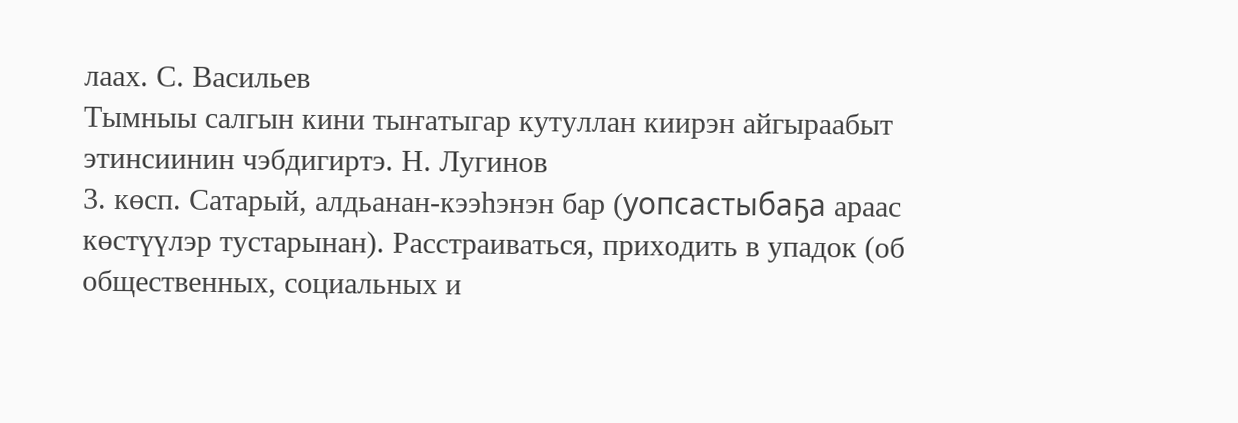лаах. С. Васильев
Тымныы салгын кини тыҥатыгар кутуллан киирэн айгыраабыт этинсиинин чэбдигиртэ. Н. Лугинов
3. көсп. Сатарый, алдьанан-кээһэнэн бар (уопсастыбаҕа араас көстүүлэр тустарынан). Расстраиваться, приходить в упадок (об общественных, социальных и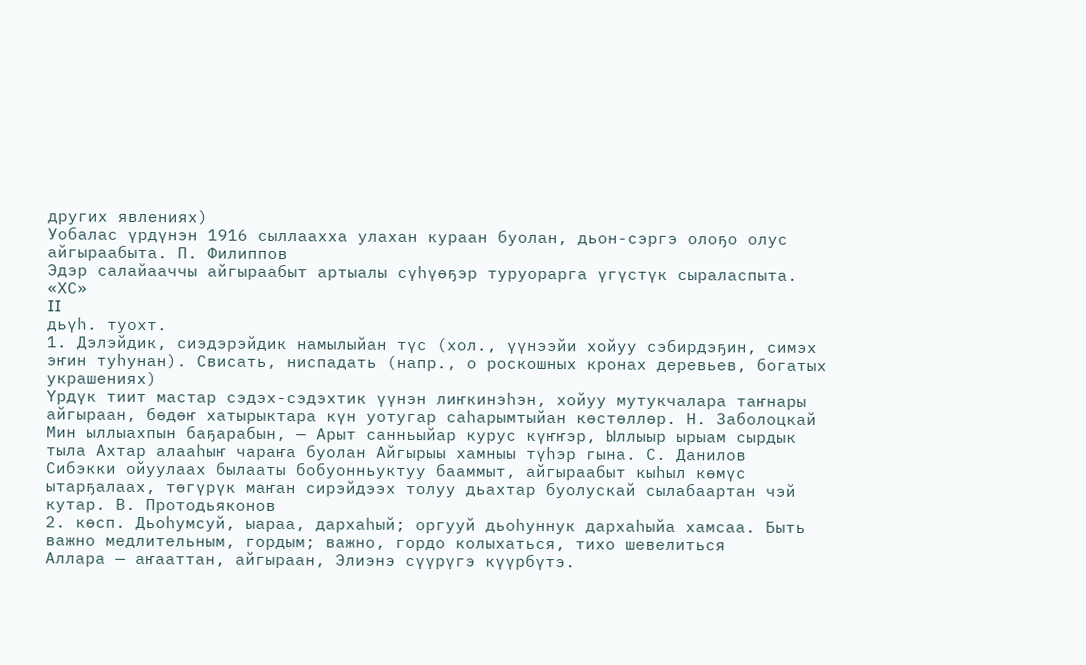других явлениях)
Уобалас үрдүнэн 1916 сыллаахха улахан кураан буолан, дьон-сэргэ олоҕо олус айгыраабыта. П. Филиппов
Эдэр салайааччы айгыраабыт артыалы сүһүөҕэр туруорарга үгүстүк сыраласпыта. «ХС»
II
дьүһ. туохт.
1. Дэлэйдик, сиэдэрэйдик намылыйан түс (хол., үүнээйи хойуу сэбирдэҕин, симэх эҥин туһунан). Свисать, ниспадать (напр., о роскошных кронах деревьев, богатых украшениях)
Үрдүк тиит мастар сэдэх-сэдэхтик үүнэн лиҥкинэһэн, хойуу мутукчалара таҥнары айгыраан, бөдөҥ хатырыктара күн уотугар саһарымтыйан көстөллөр. Н. Заболоцкай
Мин ыллыахпын баҕарабын, — Арыт санньыйар курус күҥҥэр, Ыллыыр ырыам сырдык тыла Ахтар алааһыҥ чараҥа буолан Айгырыы хамныы түһэр гына. С. Данилов
Сибэкки ойуулаах былааты бобуонньуктуу бааммыт, айгыраабыт кыһыл көмүс ытарҕалаах, төгүрүк маҥан сирэйдээх толуу дьахтар буолускай сылабаартан чэй кутар. В. Протодьяконов
2. көсп. Дьоһумсуй, ыараа, дархаһый; оргууй дьоһуннук дархаһыйа хамсаа. Быть важно медлительным, гордым; важно, гордо колыхаться, тихо шевелиться
Аллара — аҥааттан, айгыраан, Элиэнэ сүүрүгэ күүрбүтэ.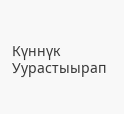Күннүк Уурастыырап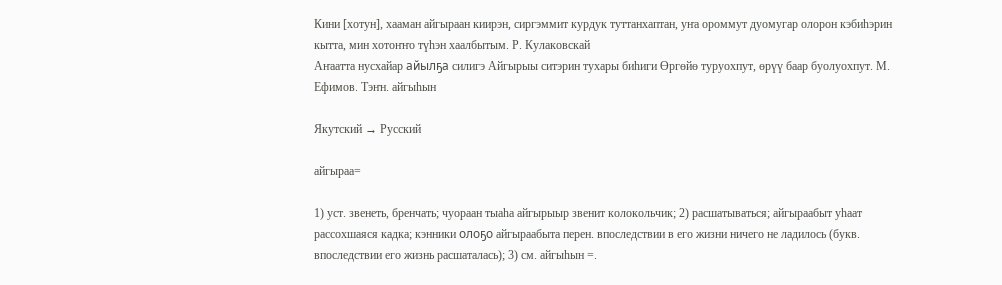Кини [хотун], хааман айгыраан киирэн, сиргэммит курдук туттанхаптан, уҥа ороммут дуомугар олорон кэбиһэрин кытта, мин хотоҥҥо түһэн хаалбытым. Р. Кулаковскай
Аҥаатта нусхайар айылҕа силигэ Айгырыы ситэрин тухары биһиги Өргөйө туруохпут, өрүү баар буолуохпут. М. Ефимов. Тэҥн. айгыһын

Якутский → Русский

айгыраа=

1) уст. звенеть, бренчать; чуораан тыаһа айгырыыр звенит колокольчик; 2) расшатываться; айгыраабыт уһаат рассохшаяся кадка; кэнники олоҕо айгыраабыта перен. впоследствии в его жизни ничего не ладилось (букв. впоследствии его жизнь расшаталась); 3) см. айгыһын =.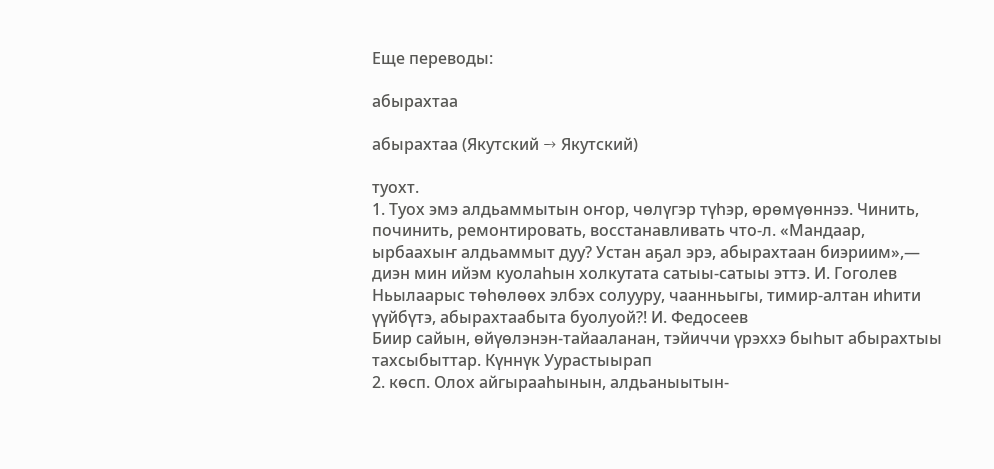Еще переводы:

абырахтаа

абырахтаа (Якутский → Якутский)

туохт.
1. Туох эмэ алдьаммытын оҥор, чөлүгэр түһэр, өрөмүөннээ. Чинить, починить, ремонтировать, восстанавливать что-л. «Мандаар, ырбаахыҥ алдьаммыт дуу? Устан аҕал эрэ, абырахтаан биэриим»,— диэн мин ийэм куолаһын холкутата сатыы-сатыы эттэ. И. Гоголев
Ньылаарыс төһөлөөх элбэх солууру, чаанньыгы, тимир-алтан иһити үүйбүтэ, абырахтаабыта буолуой?! И. Федосеев
Биир сайын, өйүөлэнэн-тайааланан, тэйиччи үрэххэ быһыт абырахтыы тахсыбыттар. Күннүк Уурастыырап
2. көсп. Олох айгырааһынын, алдьаныытын-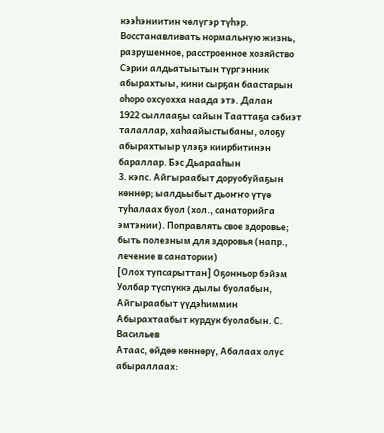кээһэниитин чөлүгэр түһэр. Восстанавливать нормальную жизнь, разрушенное, расстроенное хозяйство
Сэрии алдьатыытын түргэнник абырахтыы, кини сырҕан баастарын оһоро охсуохха наада этэ. Далан
1922 сыллааҕы сайын Тааттаҕа сэбиэт талаллар, хаһаайыстыбаны, олоҕу абырахтыыр үлэҕэ киирбитинэн бараллар. Бэс Дьарааһын
3. кэпс. Айгыраабыт доруобуйаҕын көннөр; ыалдьыбыт дьоҥҥо үтүө туһалаах буол (хол., санаторийга эмтэнии). Поправлять свое здоровье; быть полезным для здоровья (напр., лечение в санатории)
[Олох тупсарыттан] Оҕонньор бэйэм Уолбар түспүккэ дылы буолабын, Айгыраабыт үүдэһиммин Абырахтаабыт курдук буолабын. С. Васильев
Атаас, өйдөө көннөрү, Абалаах олус абыраллаах: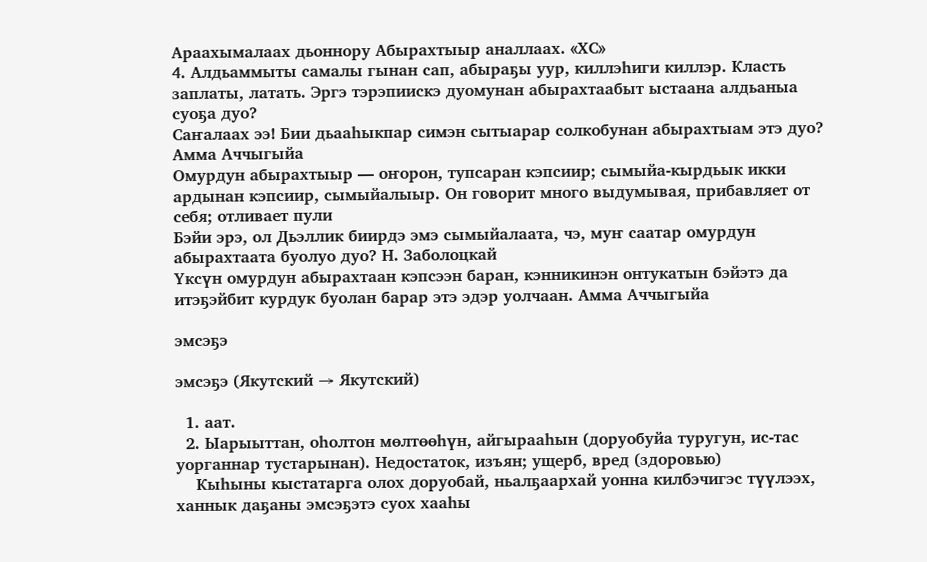Араахымалаах дьоннору Абырахтыыр аналлаах. «ХС»
4. Алдьаммыты самалы гынан сап, абыраҕы уур, киллэһиги киллэр. Класть заплаты, латать. Эргэ тэрэпиискэ дуомунан абырахтаабыт ыстаана алдьаныа суоҕа дуо?
Саҥалаах ээ! Бии дьааһыкпар симэн сытыарар солкобунан абырахтыам этэ дуо? Амма Аччыгыйа
Омурдун абырахтыыр — оҥорон, тупсаран кэпсиир; сымыйа-кырдьык икки ардынан кэпсиир, сымыйалыыр. Он говорит много выдумывая, прибавляет от себя; отливает пули
Бэйи эрэ, ол Дьэллик биирдэ эмэ сымыйалаата, чэ, муҥ саатар омурдун абырахтаата буолуо дуо? Н. Заболоцкай
Үксүн омурдун абырахтаан кэпсээн баран, кэнникинэн онтукатын бэйэтэ да итэҕэйбит курдук буолан барар этэ эдэр уолчаан. Амма Аччыгыйа

эмсэҕэ

эмсэҕэ (Якутский → Якутский)

  1. аат.
  2. Ыарыыттан, оһолтон мөлтөөһүн, айгырааһын (доруобуйа туругун, ис-тас уорганнар тустарынан). Недостаток, изъян; ущерб, вред (здоровью)
    Кыһыны кыстатарга олох доруобай, ньалҕаархай уонна килбэчигэс түүлээх, ханнык даҕаны эмсэҕэтэ суох хааһы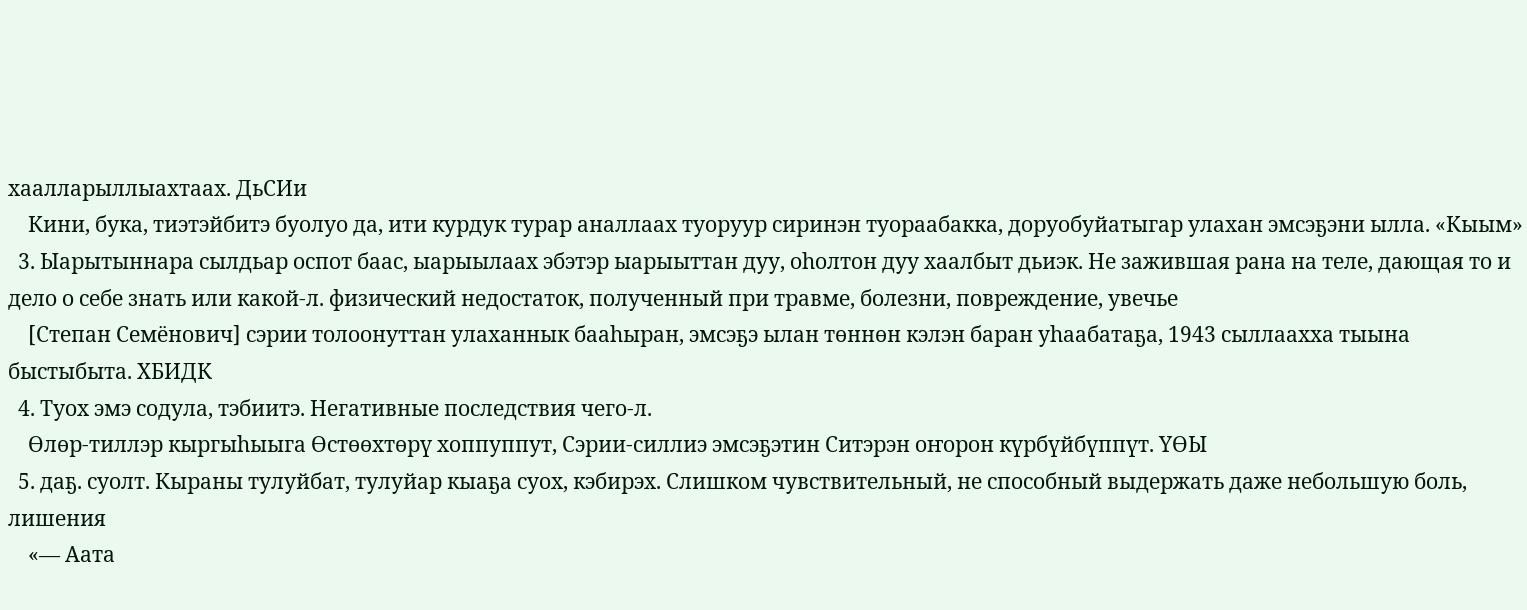хаалларыллыахтаах. ДьСИи
    Кини, бука, тиэтэйбитэ буолуо да, ити курдук турар аналлаах туоруур сиринэн туораабакка, доруобуйатыгар улахан эмсэҕэни ылла. «Кыым»
  3. Ыарытыннара сылдьар оспот баас, ыарыылаах эбэтэр ыарыыттан дуу, оһолтон дуу хаалбыт дьиэк. Не зажившая рана на теле, дающая то и дело о себе знать или какой-л. физический недостаток, полученный при травме, болезни, повреждение, увечье
    [Степан Семёнович] сэрии толоонуттан улаханнык бааһыран, эмсэҕэ ылан төннөн кэлэн баран уһаабатаҕа, 1943 сыллаахха тыына быстыбыта. ХБИДК
  4. Туох эмэ содула, тэбиитэ. Негативные последствия чего-л.
    Өлөр-тиллэр кыргыһыыга Өстөөхтөрү хоппуппут, Сэрии-силлиэ эмсэҕэтин Ситэрэн оҥорон күрбүйбүппүт. ҮӨЫ
  5. даҕ. суолт. Кыраны тулуйбат, тулуйар кыаҕа суох, кэбирэх. Слишком чувствительный, не способный выдержать даже небольшую боль, лишения
    «— Аата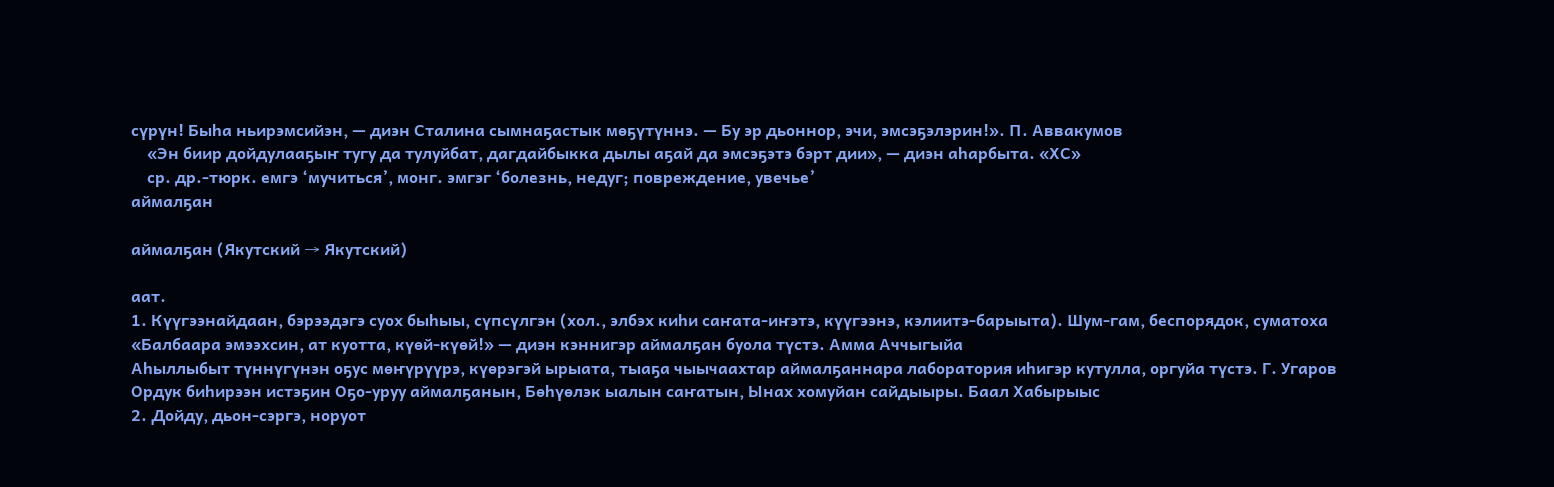сүрүн! Быһа ньирэмсийэн, — диэн Сталина сымнаҕастык мөҕүтүннэ. — Бу эр дьоннор, эчи, эмсэҕэлэрин!». П. Аввакумов
    «Эн биир дойдулааҕыҥ тугу да тулуйбат, дагдайбыкка дылы аҕай да эмсэҕэтэ бэрт дии», — диэн аһарбыта. «ХС»
    ср. др.-тюрк. емгэ ‘мучиться’, монг. эмгэг ‘болезнь, недуг; повреждение, увечье’
аймалҕан

аймалҕан (Якутский → Якутский)

аат.
1. Күүгээнайдаан, бэрээдэгэ суох быһыы, сүпсүлгэн (хол., элбэх киһи саҥата-иҥэтэ, күүгээнэ, кэлиитэ-барыыта). Шум-гам, беспорядок, суматоха
«Балбаара эмээхсин, ат куотта, күөй-күөй!» — диэн кэннигэр аймалҕан буола түстэ. Амма Аччыгыйа
Аһыллыбыт түннүгүнэн оҕус мөҥүрүүрэ, күөрэгэй ырыата, тыаҕа чыычаахтар аймалҕаннара лаборатория иһигэр кутулла, оргуйа түстэ. Г. Угаров
Ордук биһирээн истэҕин Оҕо-уруу аймалҕанын, Бөһүөлэк ыалын саҥатын, Ынах хомуйан сайдыыры. Баал Хабырыыс
2. Дойду, дьон-сэргэ, норуот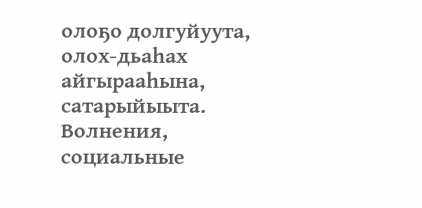олоҕо долгуйуута, олох-дьаһах айгырааһына, сатарыйыыта. Волнения, социальные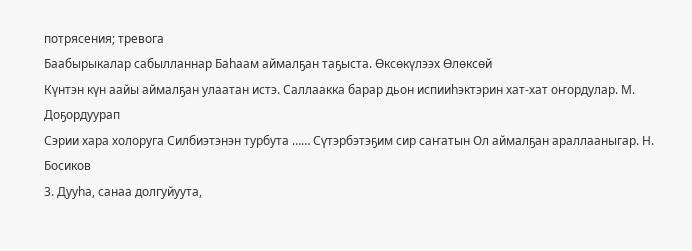потрясения; тревога
Баабырыкалар сабылланнар Баһаам аймалҕан таҕыста. Өксөкүлээх Өлөксөй
Күнтэн күн аайы аймалҕан улаатан истэ. Саллаакка барар дьон испииһэктэрин хат-хат оҥордулар. М. Доҕордуурап
Сэрии хара холоруга Силбиэтэнэн турбута …… Сүтэрбэтэҕим сир саҥатын Ол аймалҕан араллааныгар. Н. Босиков
3. Дууһа, санаа долгуйуута,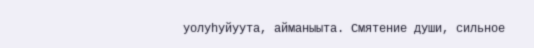уолуһуйуута, айманыыта. Смятение души, сильное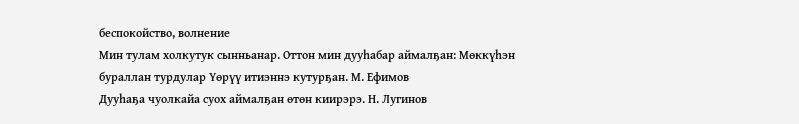беспокойство, волнение
Мин тулам холкутук сынньанар. Оттон мин дууһабар аймалҕан: Мөккүһэн бураллан турдулар Үөрүү итиэннэ кутурҕан. М. Ефимов
Дууһаҕа чуолкайа суох аймалҕан өтөн киирэрэ. Н. Лугинов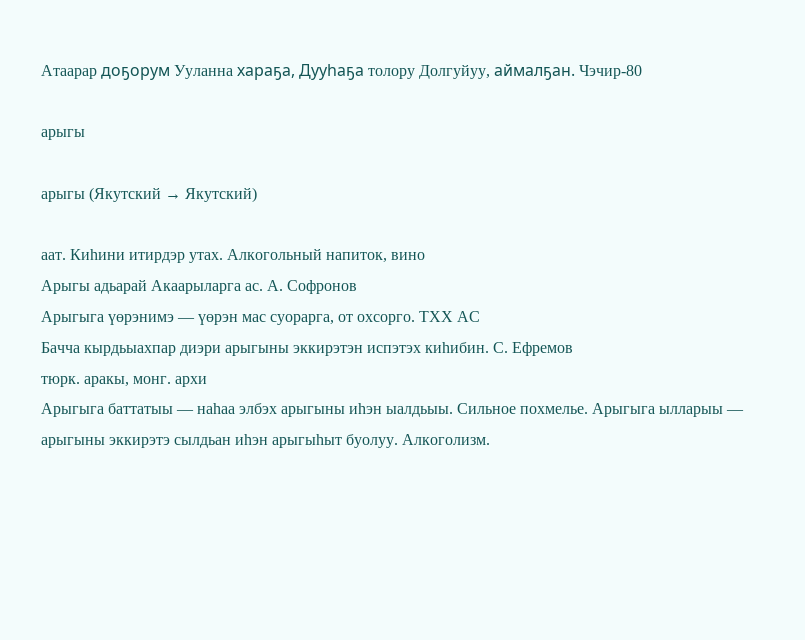Атаарар доҕорум Ууланна хараҕа, Дууһаҕа толору Долгуйуу, аймалҕан. Чэчир-80

арыгы

арыгы (Якутский → Якутский)

аат. Киһини итирдэр утах. Алкогольный напиток, вино
Арыгы адьарай Акаарыларга ас. А. Софронов
Арыгыга үөрэнимэ — үөрэн мас суорарга, от охсорго. ТХХ АС
Бачча кырдьыахпар диэри арыгыны эккирэтэн испэтэх киһибин. С. Ефремов
тюрк. аракы, монг. архи
Арыгыга баттатыы — наһаа элбэх арыгыны иһэн ыалдьыы. Сильное похмелье. Арыгыга ылларыы — арыгыны эккирэтэ сылдьан иһэн арыгыһыт буолуу. Алкоголизм.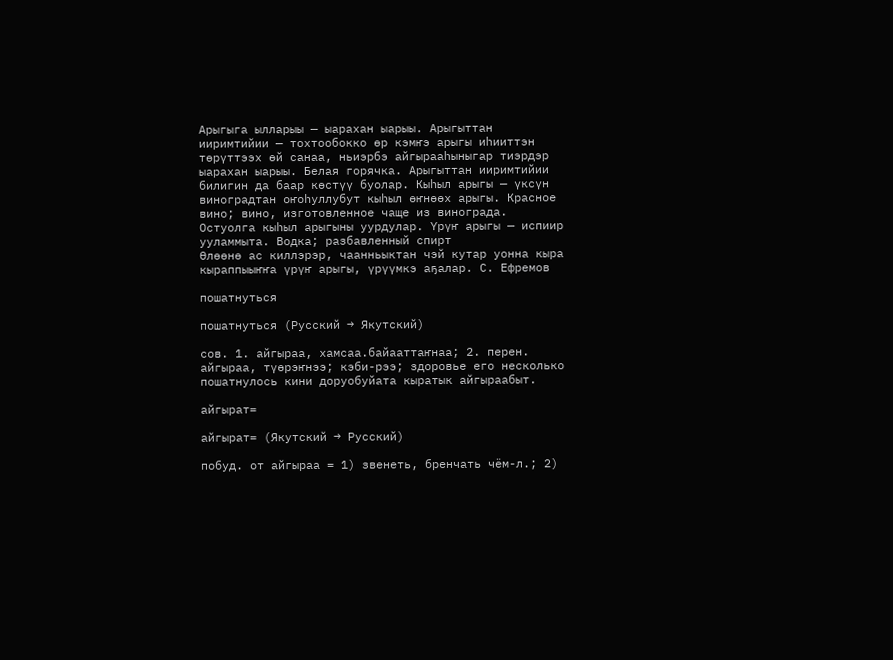Арыгыга ылларыы — ыарахан ыарыы. Арыгыттан ииримтийии — тохтообокко өр кэмҥэ арыгы иһииттэн төрүттээх өй санаа, ньиэрбэ айгырааһыныгар тиэрдэр ыарахан ыарыы. Белая горячка. Арыгыттан ииримтийии билигин да баар көстүү буолар. Кыһыл арыгы — үксүн виноградтан оҥоһуллубут кыһыл өҥнөөх арыгы. Красное вино; вино, изготовленное чаще из винограда. Остуолга кыһыл арыгыны уурдулар. Үрүҥ арыгы — испиир ууламмыта. Водка; разбавленный спирт
Өлөөнө ас киллэрэр, чаанньыктан чэй кутар уонна кыра кыраппыыҥҥа үрүҥ арыгы, үрүүмкэ аҕалар. С. Ефремов

пошатнуться

пошатнуться (Русский → Якутский)

сов. 1. айгыраа, хамсаа.байааттаҥнаа; 2. перен. айгыраа, түөрэҥнээ; кэби-рээ; здоровье его несколько пошатнулось кини доруобуйата кыратык айгыраабыт.

айгырат=

айгырат= (Якутский → Русский)

побуд. от айгыраа = 1) звенеть, бренчать чём-л.; 2)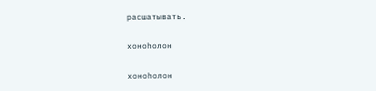расшатывать.

хоноһолон

хоноһолон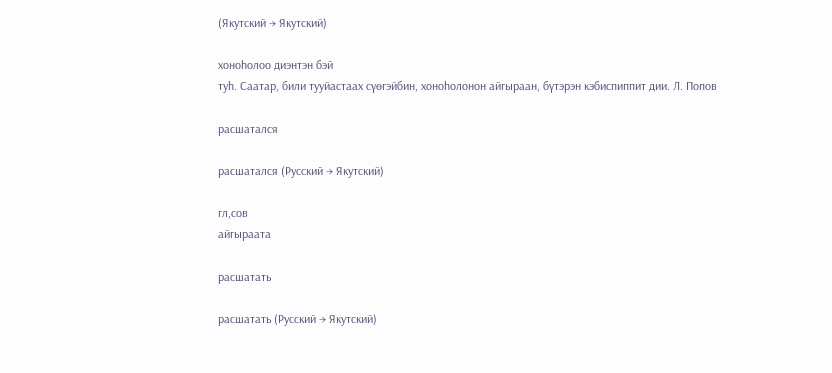(Якутский → Якутский)

хоноһолоо диэнтэн бэй
туһ. Саатар, били тууйастаах сүөгэйбин, хоноһолонон айгыраан, бүтэрэн кэбиспиппит дии. Л. Попов

расшатался

расшатался (Русский → Якутский)

гл,сов
айгыраата

расшатать

расшатать (Русский → Якутский)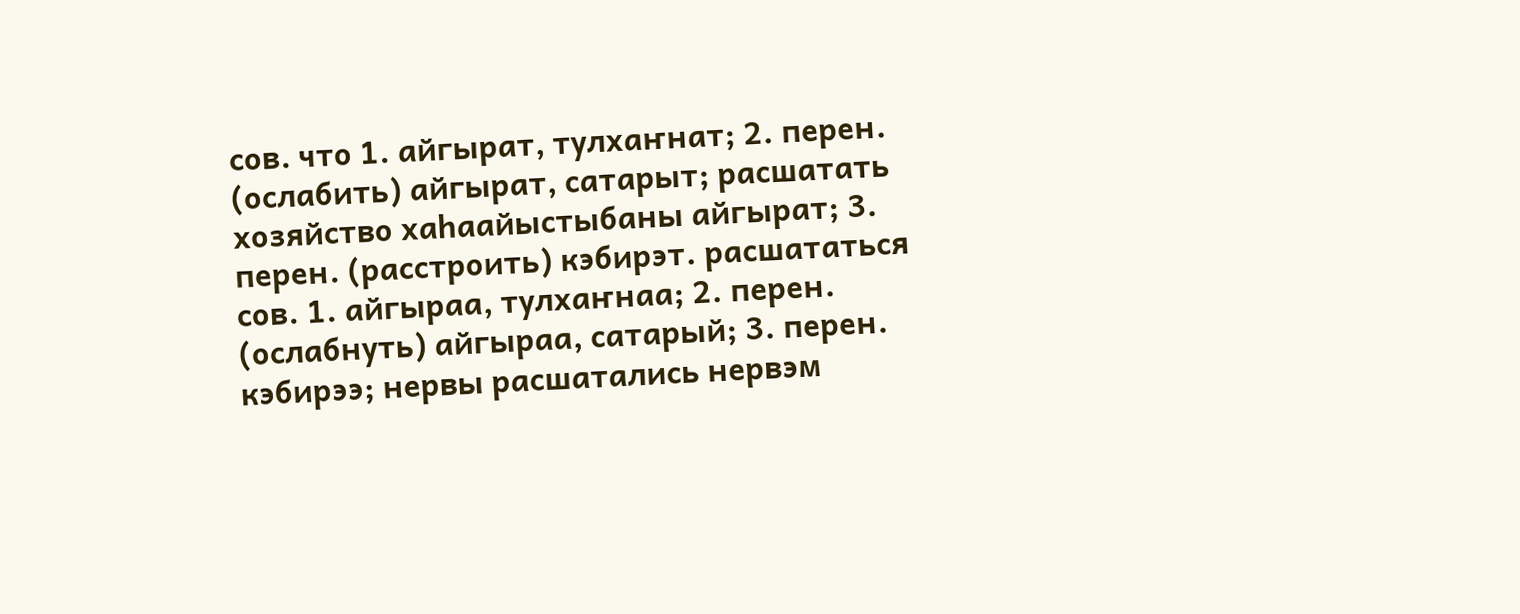сов. что 1. айгырат, тулхаҥнат; 2. перен. (ослабить) айгырат, сатарыт; расшатать хозяйство хаһаайыстыбаны айгырат; 3. перен. (расстроить) кэбирэт. расшататься сов. 1. айгыраа, тулхаҥнаа; 2. перен. (ослабнуть) айгыраа, сатарый; 3. перен. кэбирээ; нервы расшатались нервэм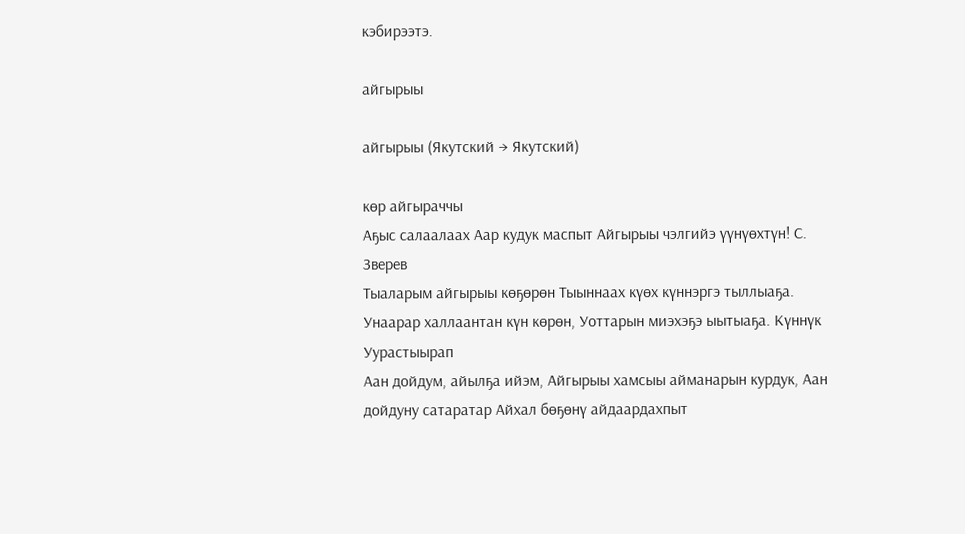кэбирээтэ.

айгырыы

айгырыы (Якутский → Якутский)

көр айгыраччы
Аҕыс салаалаах Аар кудук маспыт Айгырыы чэлгийэ үүнүөхтүн! С. Зверев
Тыаларым айгырыы көҕөрөн Тыыннаах күөх күннэргэ тыллыаҕа. Унаарар халлаантан күн көрөн, Уоттарын миэхэҕэ ыытыаҕа. Күннүк Уурастыырап
Аан дойдум, айылҕа ийэм, Айгырыы хамсыы айманарын курдук, Аан дойдуну сатаратар Айхал бөҕөнү айдаардахпыт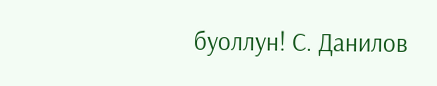буоллун! С. Данилов